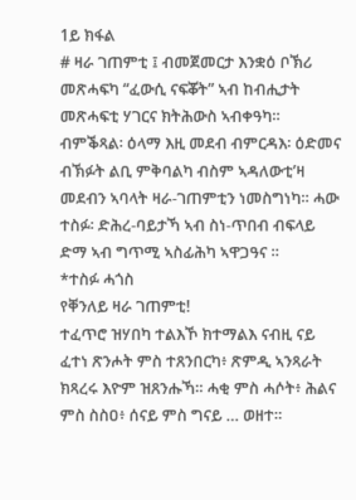1ይ ክፋል
# ዛራ ገጠምቲ ፤ ብመጀመርታ እንቋዕ ቦኽሪ መጽሓፍካ “ፈውሲ ናፍቖት” ኣብ ከብሒታት መጽሓፍቲ ሃገርና ክትሕውስ ኣብቀዓካ። ብምቕጻል፡ ዕላማ እዚ መደብ ብምርዳእ፡ ዕድመና ብኽፉት ልቢ ምቅባልካ ብስም ኣዳለውቲ’ዛ መደብን ኣባላት ዛራ-ገጠምቲን ነመስግነካ። ሓው ተስፉ፡ ድሕረ-ባይታኻ ኣብ ስነ-ጥበብ ብፍላይ ድማ ኣብ ግጥሚ ኣስፊሕካ ኣዋጋዓና ።
*ተስፉ ሓጎስ
የቐንለይ ዛራ ገጠምቲ!
ተፈጥሮ ዝሃበካ ተልእኾ ክተማልእ ናብዚ ናይ ፈተነ ጽንሖት ምስ ተጸንበርካ፥ ጽምዲ ኣንጻራት ክጻረሩ እዮም ዝጸንሑኻ። ሓቂ ምስ ሓሶት፥ ሕልና ምስ ስስዐ፥ ሰናይ ምስ ግናይ … ወዘተ።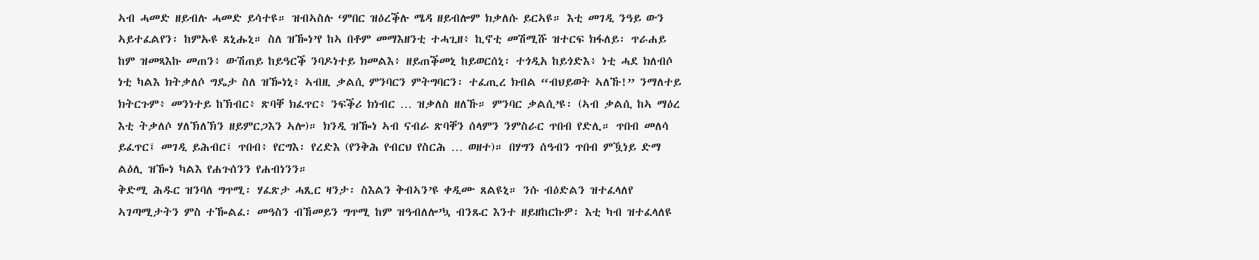ኣብ ሓመድ ዘይብሉ ሓመድ ይሳተዩ። ዝብኣስሉ ‘ምበር ዝዕረቕሉ ሜዳ ዘይብሎም ክቃለሱ ይርኣዩ። እቲ መገዲ ንዓይ ውን ኣይተፈልየን፡ ከምኡዩ ጸኒሑኒ። ስለ ዝዀነ’የ ከኣ በቶም መማእዘንቲ ተሓጊዘ፥ ኪኖቲ መሽሚሹ ዝተርፍ ክፋለይ፡ ጥራሐይ ከም ዝመጻእኩ መጠን፥ ውሽጠይ ከይዓርቕ ንባዶነተይ ክመልእ፥ ዘይጠቕመኒ ከይወርሰኒ፡ ተጎዲአ ከይጎድእ፥ ነቲ ሓደ ክለብሶ ነቲ ካልእ ክትቃለሶ ግዴታ ስለ ዝዀነኒ፥ ኣብዚ ቃልሲ ምንባርን ምትግባርን፡ ተፈጢረ ክብል “ብህይወት ኣለኹ!” ንማለተይ ክትርጉም፥ መንነተይ ከኽብር፥ ጽባቐ ክፈጥር፥ ንፍቕሪ ክነብር … ዝቃለስ ዘለኹ። ምንባር ቃልሲ’ዩ፡ (ኣብ ቃልሲ ከኣ ማዕረ እቲ ትቃለሶ ሃለኽለኽን ዘይምርጋእን ኣሎ)። ክንዲ ዝዀነ ኣብ ናብራ ጽባቐን ሰላምን ንምስራር ጥበብ የድሊ። ጥበብ መለሳ ይፈጥር፤ መገዲ ይሕብር፤ ጥበብ፥ የርግእ፡ የረድእ (የንቅሕ የብርህ የስርሕ … ወዘተ)። በሃግን ሰዓብን ጥበብ ምዃነይ ድማ ልዕሊ ዝዀነ ካልእ የሐጉሰንን የሐብነንን።
ቅድሚ ሕዱር ዝንባለ ግጥሚ፡ ሃፈጽታ ሓጺር ዛንታ፡ ስእልን ቅብኣን’ዩ ቀዲሙ ጸልዩኒ። ንሱ ብዕድልን ዝተፈላለየ ኣገጣሚታትን ምስ ተዀልፈ፡ መዓስን ብኸመይን ግጥሚ ከም ዝዓብለሎ’ኳ ብንጹር እንተ ዘይዘከርኩዎ፡ እቲ ካብ ዝተፈላለዩ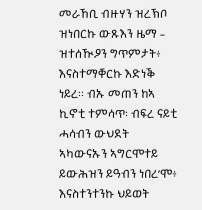መራኸቢ ብዙሃን ዝረኽቦ ዝነበርኩ ውጹእን ዜማ – ዝተሰዂዖን ግጥምታት፥ እናስተማቐርኩ እድነቕ ነይረ። ብኡ መጠን ከኣ ኪኖቲ ተምሳጥ፡ ብፍረ ናይቲ ሓሳብን ውህደት ኣካውናኡን ኣግርሞተይ ይውሕዝን ይዓብን ነበረ’ሞ፥ እናስተንተንኩ ህይወት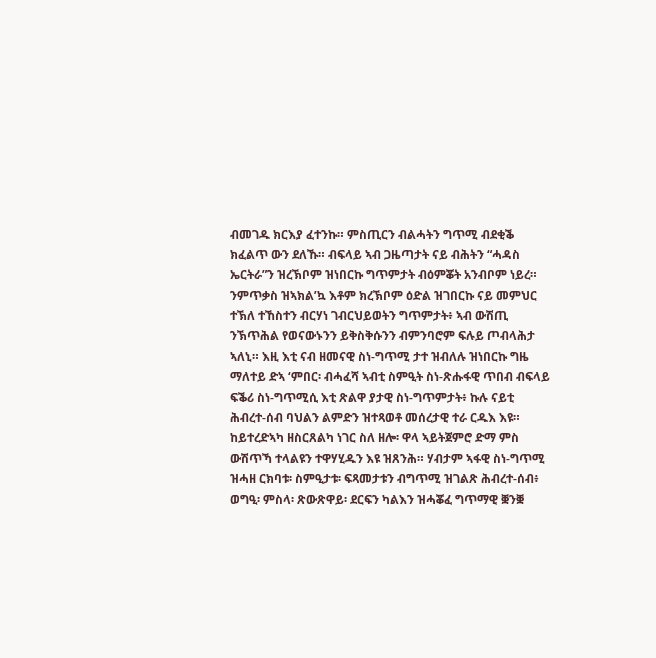ብመገዱ ክርእያ ፈተንኩ። ምስጢርን ብልሓትን ግጥሚ ብደቂቕ ክፈልጥ ውን ደለኹ። ብፍላይ ኣብ ጋዜጣታት ናይ ብሕትን “ሓዳስ ኤርትራ”ን ዝረኽቦም ዝነበርኩ ግጥምታት ብዕምቖት አንብቦም ነይረ። ንምጥቃስ ዝኣክል’ኳ እቶም ክረኽቦም ዕድል ዝገበርኩ ናይ መምህር ተኽለ ተኸስተን ብርሃነ ገብርህይወትን ግጥምታት፥ ኣብ ውሽጢ ንኽጥሕል የወናውኑንን ይቅስቅሱንን ብምንባሮም ፍሉይ ጦብላሕታ ኣለኒ። እዚ እቲ ናብ ዘመናዊ ስነ-ግጥሚ ታተ ዝብለሉ ዝነበርኩ ግዜ ማለተይ ድኣ ‘ምበር፡ ብሓፈሻ ኣብቲ ስምዒት ስነ-ጽሑፋዊ ጥበብ ብፍላይ ፍቕሪ ስነ-ግጥሚሲ እቲ ጽልዋ ያታዊ ስነ-ግጥምታት፥ ኩሉ ናይቲ ሕብረተ-ሰብ ባህልን ልምድን ዝተጻወቶ መሰረታዊ ተራ ርዱእ እዩ። ከይተረድኣካ ዘስርጸልካ ነገር ስለ ዘሎ፡ ዋላ ኣይትጀምሮ ድማ ምስ ውሽጥኻ ተላልዩን ተዋሃሂዱን እዩ ዝጸንሕ። ሃብታም ኣፋዊ ስነ-ግጥሚ ዝሓዘ ርክባቱ፡ ስምዒታቱ፡ ፍጻመታቱን ብግጥሚ ዝገልጽ ሕብረተ-ሰብ፥ ወግዒ፡ ምስላ፡ ጽውጽዋይ፡ ደርፍን ካልእን ዝሓቖፈ ግጥማዊ ቛንቛ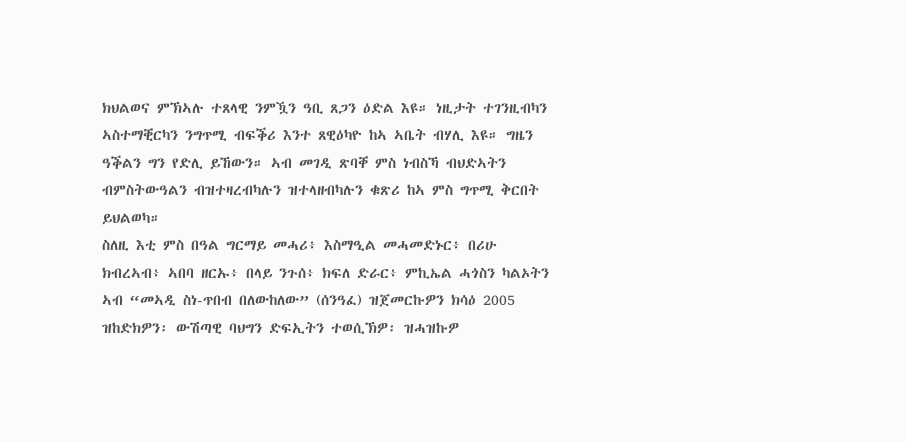ክህልወና ምኽኣሉ ተጸላዊ ንምዃን ዓቢ ጸጋን ዕድል እዩ። ነዚታት ተገንዚብካን ኣስተማቒርካን ንግጥሚ ብፍቕሪ እንተ ጸዊዕካዮ ከኣ ኣቤት ብሃሊ እዩ። ግዜን ዓቕልን ግን የድሊ ይኸውን። ኣብ መገዲ ጽባቐ ምስ ነብስኻ ብህድኣትን ብምስትውዓልን ብዝተዛረብካሉን ዝተላዘብካሉን ቁጽሪ ከኣ ምስ ግጥሚ ቅርበት ይህልወካ።
ስለዚ እቲ ምስ በዓል ግርማይ መሓሪ፥ እስማዒል መሓመድኑር፥ በሪሁ ክብረኣብ፥ ኣበባ ዘርኡ፥ በላይ ንጉሰ፥ ክፍለ ድራር፥ ምኪኤል ሓጎስን ካልኦትን ኣብ “መኣዲ ስነ-ጥበብ በለውከለው” (ሰንዓፈ) ዝጀመርኩዎን ክሳዕ 2005 ዝከድክዎን፡ ውሽጣዊ ባህግን ድፍኢትን ተወሲኽዎ፡ ዝሓዝኩዎ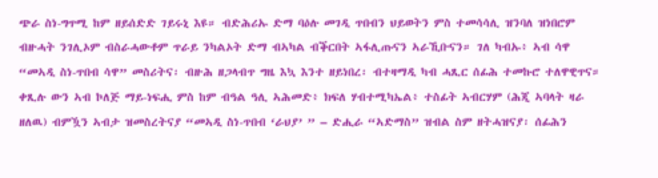ጭራ ስነ-ግጥሚ ከም ዘይሰድድ ገይሩኒ እዩ። ብድሕሪኡ ድማ ባዕሉ መገዲ ጥበብን ህይወትን ምስ ተመሳሳሊ ዝንባለ ዝነበሮም ብዙሓት ንገሊኦም ብስራሓውቶም ጥራይ ንካልኦት ድማ ብኣካል ብቕርበት ኣፋሊጡናን ኣራኺቡናን። ገለ ካብኡ፥ ኣብ ሳዋ “መኣዲ ስነ-ጥበብ ሳዋ” መስሪትና፡ ብዙሕ ዘጋላብጥ ግዜ እኳ እንተ ዘይነበረ፡ ብተዛማዲ ካብ ሓጺር ሰፊሕ ተመኩሮ ተለዋዊጥና። ቀጺሉ ውን ኣብ ኮለጅ ማይ-ነፍሒ ምስ ከም ብዓል ዓሊ ኣሕመድ፥ ክፍለ ሃብተሚካኤል፥ ተስፊት ኣብርሃም (ሕጂ ኣባላት ዛራ ዘለዉ) ብምዃን ኣብታ ዝመስረትናያ “መኣዲ ስነ-ጥበብ ‘ራህያ’ ” – ድሒራ “ኣድማስ” ዝብል ስም ዘትሓዝናያ፡ ሰፊሕን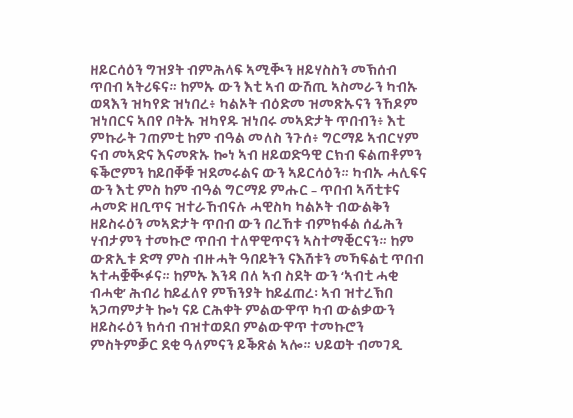ዘይርሳዕን ግዝያት ብምሕላፍ ኣሚቚን ዘይሃስስን መኽሰብ ጥበብ ኣትሪፍና። ከምኡ ውን እቲ ኣብ ውሽጢ ኣስመራን ካብኡ ወጻእን ዝካየድ ዝነበረ፥ ካልኦት ብዕድመ ዝመጽኡናን ንኸዶም ዝነበርና ኣበየ ቦትኡ ዝካየዱ ዝነበሩ መኣድታት ጥበብን፥ እቲ ምኩራት ገጠምቲ ከም ብዓል መለስ ንጉሰ፥ ግርማይ ኣብርሃም ናብ መኣድና እናመጽኡ ኰነ ኣብ ዘይወድዓዊ ርክብ ፍልጠቶምን ፍቕሮምን ከይበቐቑ ዝደመሩልና ውን ኣይርሳዕን። ካብኡ ሓሊፍና ውን እቲ ምስ ከም ብዓል ግርማይ ምሑር – ጥበብ ኣሻቲቱና ሓመድ ዘቢጥና ዝተራኸብናሉ ሓዊስካ ካልኦት ብውልቅን ዘይስሩዕን መኣድታት ጥበብ ውን በረኸቱ ብምክፋል ሰፊሕን ሃብታምን ተመኩሮ ጥበብ ተለዋዊጥናን ኣስተማቒርናን። ከም ውጽኢቱ ድማ ምስ ብዙሓት ዓበይትን ናእሽቱን መኻፍልቲ ጥበብ ኣተሓቛቚፉና። ከምኡ እንዳ በለ ኣብ ስደት ውን ‘ኣብቲ ሓቂ ብሓቂ’ ሕብሪ ከይፈለየ ምኽንያት ከይፈጠረ፡ ኣብ ዝተረኽበ ኣጋጣምታት ኰነ ናይ ርሕቀት ምልውዋጥ ካብ ውልቃውን ዘይስሩዕን ክሳብ ብዝተወደበ ምልውዋጥ ተመኩሮን ምስትምቓር ደቂ ዓለምናን ይቕጽል ኣሎ። ህይወት ብመገዲ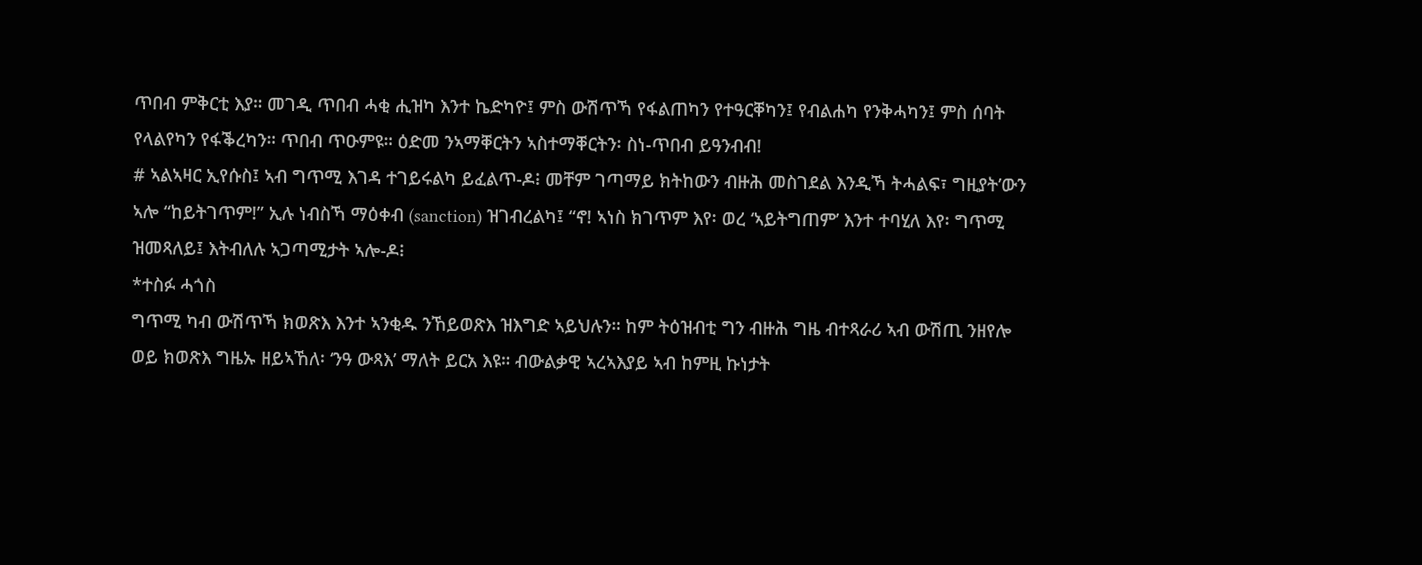ጥበብ ምቅርቲ እያ። መገዲ ጥበብ ሓቂ ሒዝካ እንተ ኬድካዮ፤ ምስ ውሽጥኻ የፋልጠካን የተዓርቐካን፤ የብልሐካ የንቅሓካን፤ ምስ ሰባት የላልየካን የፋቕረካን። ጥበብ ጥዑምዩ። ዕድመ ንኣማቐርትን ኣስተማቐርትን፡ ስነ-ጥበብ ይዓንብብ!
# ኣልኣዛር ኢየሱስ፤ ኣብ ግጥሚ እገዳ ተገይሩልካ ይፈልጥ-ዶ፧ መቸም ገጣማይ ክትከውን ብዙሕ መስገደል እንዲኻ ትሓልፍ፣ ግዚያት’ውን ኣሎ “ከይትገጥም!” ኢሉ ነብስኻ ማዕቀብ (sanction) ዝገብረልካ፤ “ኖ! ኣነስ ክገጥም እየ፡ ወረ ‘ኣይትግጠም’ እንተ ተባሂለ እየ፡ ግጥሚ ዝመጻለይ፤ እትብለሉ ኣጋጣሚታት ኣሎ-ዶ፧
*ተስፉ ሓጎስ
ግጥሚ ካብ ውሽጥኻ ክወጽእ እንተ ኣንቂዱ ንኸይወጽእ ዝእግድ ኣይህሉን። ከም ትዕዝብቲ ግን ብዙሕ ግዜ ብተጻራሪ ኣብ ውሽጢ ንዘየሎ ወይ ክወጽእ ግዜኡ ዘይኣኸለ፡ ‘ንዓ ውጻእ’ ማለት ይርአ እዩ። ብውልቃዊ ኣረኣእያይ ኣብ ከምዚ ኩነታት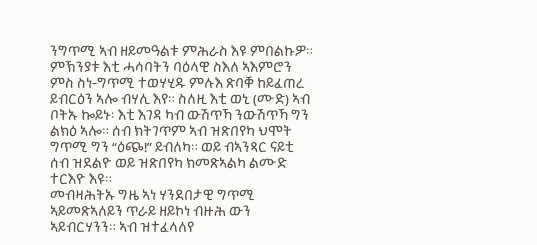ንግጥሚ ኣብ ዘይመዓልቱ ምሕራስ እዩ ምበልኩዎ። ምኽንያቱ እቲ ሓሳባትን ባዕላዊ ስእለ ኣእምሮን ምስ ስነ-ግጥሚ ተወሃሂዱ ምሉእ ጽባቐ ከይፈጠረ ይብርዕን ኣሎ ብሃሊ እየ። ስለዚ እቲ ወኒ (ሙድ) ኣብ ቦትኡ ኰይኑ፡ እቲ እገዳ ካብ ውሽጥኻ ንውሽጥኻ ግን ልክዕ ኣሎ። ሰብ ክትገጥም ኣብ ዝጽበየካ ህሞት ግጥሚ ግን “ዕጭ!” ይብለካ። ወይ ብኣንጻር ናይቲ ሰብ ዝደልዮ ወይ ዝጽበየካ ክመጽኣልካ ልሙድ ተርእዮ እዩ።
መብዛሕትኡ ግዜ ኣነ ሃንደበታዊ ግጥሚ ኣይመጽኣለይን ጥራይ ዘይኮነ ብዙሕ ውን ኣይብርሃንን። ኣብ ዝተፈላለየ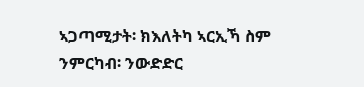ኣጋጣሚታት፡ ክእለትካ ኣርኢኻ ስም ንምርካብ፡ ንውድድር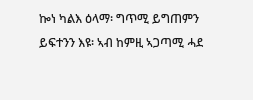ኰነ ካልእ ዕላማ፡ ግጥሚ ይግጠምን ይፍተንን እዩ፡ ኣብ ከምዚ ኣጋጣሚ ሓደ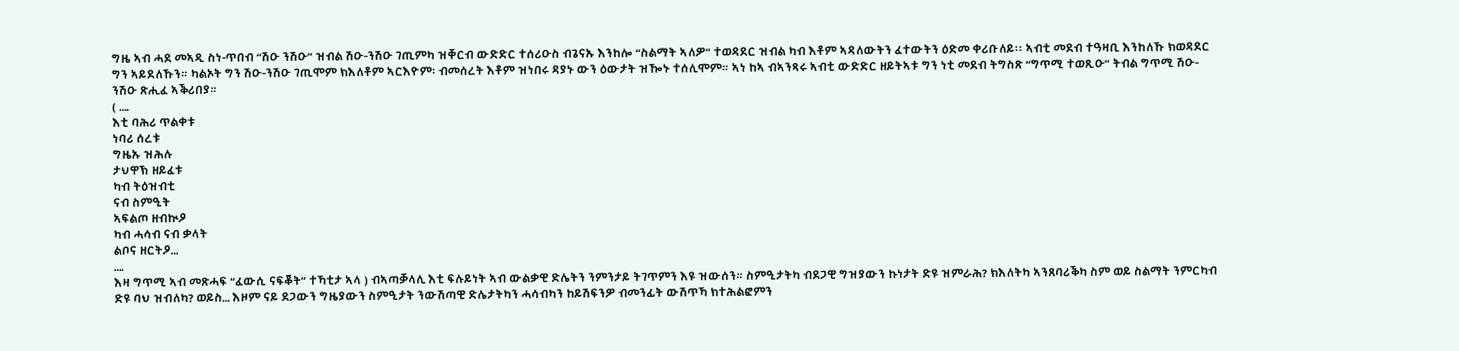ግዜ ኣብ ሓደ መኣዲ ስነ-ጥበብ “ሽዑ ንሽዑ” ዝብል ሽዑ-ንሽዑ ገጢምካ ዝቐርብ ውድድር ተሰሪዑስ ብጌናኡ እንከሎ “ስልማት ኣለዎ” ተወዳደር ዝብል ካብ እቶም ኣዳለውትን ፈተውትን ዕድመ ቀሪቡለይ፡፡ ኣብቲ መደብ ተዓዛቢ እንከለኹ ክወዳደር ግን ኣይደለኹን። ካልኦት ግን ሽዑ-ንሽዑ ገጢሞም ክእለቶም ኣርእዮም፡ ብመሰረት እቶም ዝነበሩ ዳያኑ ውን ዕውታት ዝዀኑ ተሰሊሞም። ኣነ ከኣ ብኣንጻሩ ኣብቲ ውድድር ዘይትኣቱ ግን ነቲ መደብ ትግስጽ “ግጥሚ ተወጺዑ” ትብል ግጥሚ ሽዑ-ንሽዑ ጽሒፈ ኣቕሪበያ።
( ….
እቲ ባሕሪ ጥልቀቱ
ነባሪ ሰረቱ
ግዜኡ ዝሕሉ
ታህዋኽ ዘይፈቱ
ካብ ትዕዝብቲ
ናብ ስምዒት
ኣፍልጦ ዘብኲዖ
ካብ ሓሳብ ናብ ቃላት
ልቦና ዘርትዖ…
….
እዛ ግጥሚ ኣብ መጽሓፍ “ፈውሲ ናፍቖት” ተኻቲታ ኣላ ) ብኣጣቓላሊ እቲ ፍሉይነት ኣብ ውልቃዊ ድሌትን ንምንታይ ትገጥምን እዩ ዝውሰን። ስምዒታትካ ብደጋዊ ግዝያውን ኩነታት ድዩ ዝምራሕ? ክእለትካ ኣንጸባሪቕካ ስም ወይ ስልማት ንምርካብ ድዩ ባህ ዝብለካ? ወይስ… እዞም ናይ ደጋውን ግዜያውን ስምዒታት ንውሽጣዊ ድሌታትካን ሓሳብካን ከይሽፍንዎ ብመንፊት ውሽጥኻ ክተሕልፎምን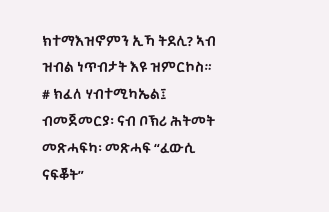ክተማእዝኖምን ኢኻ ትደሊ? ኣብ ዝብል ነጥብታት እዩ ዝምርኮስ።
# ክፈለ ሃብተሚካኤል፤ ብመጀመርያ፡ ናብ ቦኽሪ ሕትመት መጽሓፍካ፡ መጽሓፍ “ፈውሲ ናፍቖት”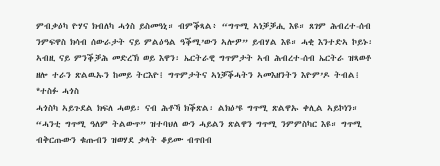ምብቃዕካ ዮሃና ክብለካ ሓጎስ ይስመዓኒ። ብምቕጻል፥ “ግጥሚ ኣነቓቓሒ እዩ። ጸገም ሕብረተ-ሰብ ንምፍዋስ ክሳብ ሰውራታት ናይ ምልዕዓል ዓቕሚ’ውን ኣሎዎ” ይብሃል እዩ። ሓቂ እንተድኣ ኮይኑ፡ ኣብዚ ናይ ምንቕቓሕ መድረኽ ወይ እዋን፡ ኤርትራዊ ግጥምታት ኣብ ሕብረተ-ሰብ ኤርትራ ዝጻወቶ ዘሎ ተራን ጽልዉኡን ከመይ ትርእዮ፧ ግጥምታትና ኣነቓቕሓትን ኣመእዘንትን እዮም’ዶ ትብል፧
*ተስፉ ሓጎስ
ሓጎስካ ኣይጉደል ክፍለ ሓወይ፡ ናብ ሕቶኻ ክቕጽል፡ ልክዕ’ዩ ግጥሚ ጽልዋኡ ቀሊል ኣይኮነን። “ሓንቲ ግጥሚ ዓለም ትልውጥ” ዝተባህለ ውን ሓይልን ጽልዋን ግጥሚ ንምምስካር እዩ። ግጥሚ ብቅርጡውን ቁጡብን ዝወሃደ ቃላት ቆይሙ ብጥበብ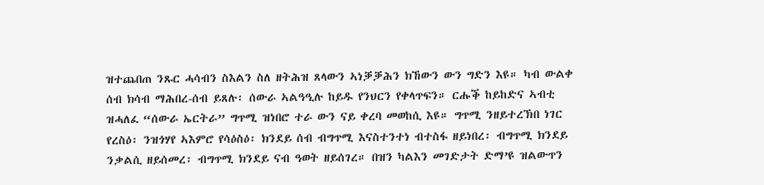ዝተጨበጠ ንጹር ሓሳብን ስእልን ስለ ዘትሕዝ ጸላውን ኣነቓቓሕን ክኸውን ውን ግድን እዩ። ካብ ውልቀ ሰብ ክሳብ ማሕበረ-ሰብ ይጸሉ፡ ሰውራ ኣልዓዒሉ ከይዱ የንህርን የቀላጥፍን። ርሑቕ ከይከድና ኣብቲ ዝሓለፈ “ሰውራ ኤርትራ” ግጥሚ ዝነበሮ ተራ ውን ናይ ቀረባ መወከሲ እዩ። ግጥሚ ንዘይተረኽበ ነገር የረስዕ፡ ንዝጎሃየ ኣእምሮ የሳዕስዕ፡ ክንደይ ሰብ ብግጥሚ እናስተንተነ ብተስፋ ዘይነበረ፡ ብግጥሚ ክንደይ ንቃልሲ ዘይሰመረ፡ ብግጥሚ ክንደይ ናብ ዓወት ዘይሰገረ። በዝን ካልእን መገድታት ድማ’ዩ ዝልውጥን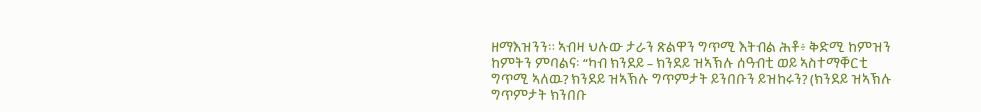ዘማእዝንን። ኣብዛ ህሉው ታራን ጽልዋን ግጥሚ እትብል ሕቶ፥ ቅድሚ ከምዝን ከምትን ምባልና፡ “ካብ ክንደይ – ክንደይ ዝኣኽሉ ሰዓብቲ ወይ ኣስተማቐርቲ ግጥሚ ኣለዉ? ክንደይ ዝኣኽሉ ግጥምታት ይንበቡን ይዝከሩን? (ክንደይ ዝኣኽሉ ግጥምታት ክንበቡ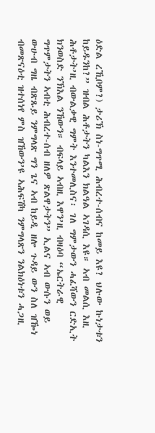ዕድል ረኺቦም?) ታሪኽ ስነ-ግጥሚ ሕብረተ-ሰብና ከመይ እዩ? ህሉው ኩነታቱን ከይዱንከ?” ዝብል ሕቶታትን ካልእን ክልዓል ኣገዳሲ እዩ። ኣብ መልሲ እዚ ሕቶታት’ዚ ብውልቃዊ ግምት እንተመሊስና፡ ገለ ግምታውን ሓፈሻውን ርድኢት ክንወስድ ንኽእል ንኸውን። ብፍላይ ኣብዚ እዋን’ዚ ብዛዕባ “ኤርትራዊ ግጥምታትን ኣብቲ ሕብረተ-ሰብ ዘለዎ ጽልዋታትን” ኢልና ኣብ ውሱን ወይ ውሁብ ግዜ ብጽጹይ ንምግላጽ ግን ጌና ኣብ ከይዲ ዘሎ ጉዳይ ውን ስለ ዝዀነ ብመጽናዕቲ ዝተሰነየ ምስ ዝኸውን’ዩ ኣሕፍሽካ ንምግላጽን ንልክዕነቱን ሓጋዚ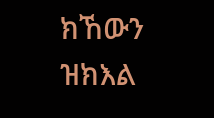ክኸውን ዝክእል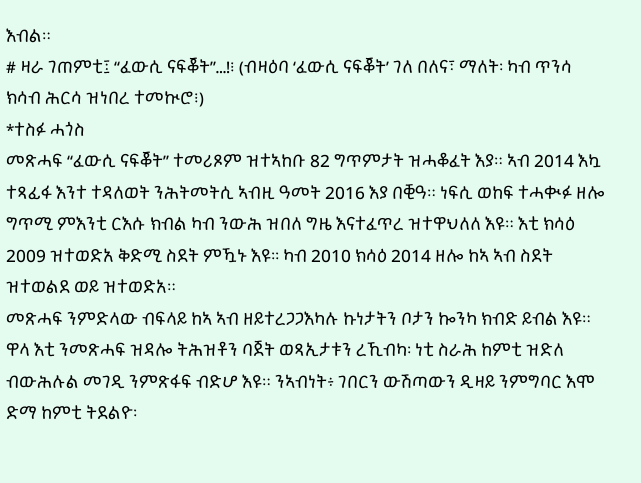እብል።
# ዛራ ገጠምቲ፤ “ፈውሲ ናፍቖት”…!፧ (ብዛዕባ ‘ፈውሲ ናፍቖት’ ገለ በለና፣ ማለት፡ ካብ ጥንሳ ክሳብ ሕርሳ ዝነበረ ተመኲሮ፧)
*ተስፉ ሓጎስ
መጽሓፍ “ፈውሲ ናፍቖት” ተመሪጾም ዝተኣከቡ 82 ግጥምታት ዝሓቆፈት እያ። ኣብ 2014 እኳ ተጻፊፋ እንተ ተዳለወት ንሕትመትሲ ኣብዚ ዓመት 2016 እያ በቒዓ። ነፍሲ ወከፍ ተሓቊፉ ዘሎ ግጥሚ ምእንቲ ርእሱ ክብል ካብ ንውሕ ዝበለ ግዜ እናተፈጥረ ዝተዋህለለ እዩ። እቲ ክሳዕ 2009 ዝተወድአ ቅድሚ ስደት ምዃኑ እዩ፡፡ ካብ 2010 ክሳዕ 2014 ዘሎ ከኣ ኣብ ስደት ዝተወልደ ወይ ዝተወድአ።
መጽሓፍ ንምድላው ብፍላይ ከኣ ኣብ ዘይተረጋጋእካሉ ኩነታትን ቦታን ኰንካ ክብድ ይብል እዩ። ዋላ እቲ ንመጽሓፍ ዝዳሎ ትሕዝቶን ባጀት ወጻኢታቱን ረኺብካ፡ ነቲ ስራሕ ከምቲ ዝድለ ብውሕሉል መገዲ ንምጽፋፍ ብድሆ እዩ። ንኣብነት፥ ገበርን ውሽጣውን ዲዛይ ንምግባር እሞ ድማ ከምቲ ትደልዮ፡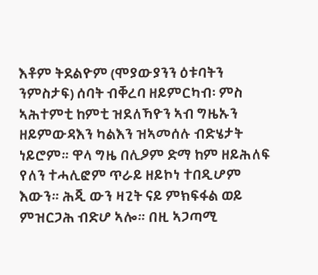እቶም ትደልዮም (ሞያውያንን ዕቱባትን ንምስታፍ) ሰባት ብቐረባ ዘይምርካብ፡ ምስ ኣሕተምቲ ከምቲ ዝደለኻዮን ኣብ ግዜኡን ዘይምውዳእን ካልእን ዝኣመሰሉ ብድሄታት ነይሮም። ዋላ ግዜ በሊዖም ድማ ከም ዘይሕለፍ የለን ተሓሊፎም ጥራይ ዘይኮነ ተበዲሆም እውን። ሕጂ ውን ዛጊት ናይ ምክፍፋል ወይ ምዝርጋሕ ብድሆ ኣሎ። በዚ ኣጋጣሚ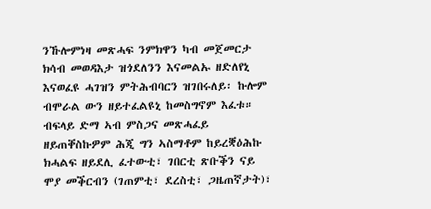ንኹሎምነዛ መጽሓፍ ንምክዋን ካብ መጀመርታ ክሳብ መወዳእታ ዝጎደለንን እናመልኡ ዘድለየኒ እናወፈዩ ሓገዝን ምትሕብባርን ዝገበሩለይ፡ ኩሎም ብሞራል ውን ዘይተፈልዩኒ ከመስግኖም እፈቱ። ብፍላይ ድማ ኣብ ምስጋና መጽሓፈይ ዘይጠቐስኩዎም ሕጂ ግን ኣስማቶም ከይረቛዕሕኩ ክሓልፍ ዘይደሊ ፈተውቲ፣ ገበርቲ ጽቡቕን ናይ ሞያ መቕርብን (ገጠምቲ፣ ደረስቲ፣ ጋዜጠኛታት)፣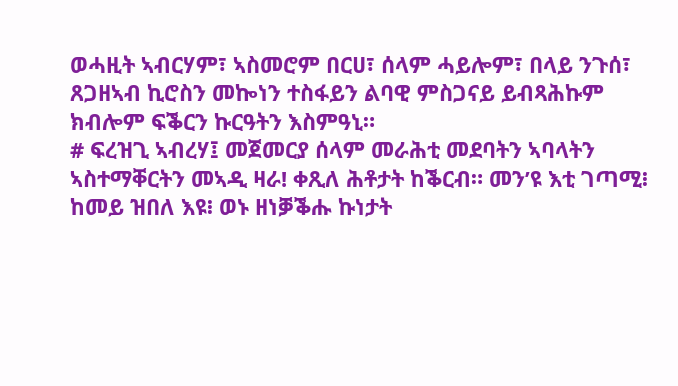ወሓዚት ኣብርሃም፣ ኣስመሮም በርሀ፣ ሰላም ሓይሎም፣ በላይ ንጉሰ፣ ጸጋዘኣብ ኪሮስን መኰነን ተስፋይን ልባዊ ምስጋናይ ይብጻሕኩም ክብሎም ፍቕርን ኩርዓትን እስምዓኒ።
# ፍረዝጊ ኣብረሃ፤ መጀመርያ ሰላም መራሕቲ መደባትን ኣባላትን ኣስተማቐርትን መኣዲ ዛራ! ቀጺለ ሕቶታት ከቕርብ። መን’ዩ እቲ ገጣሚ፧ ከመይ ዝበለ እዩ፧ ወኑ ዘነቓቕሑ ኩነታት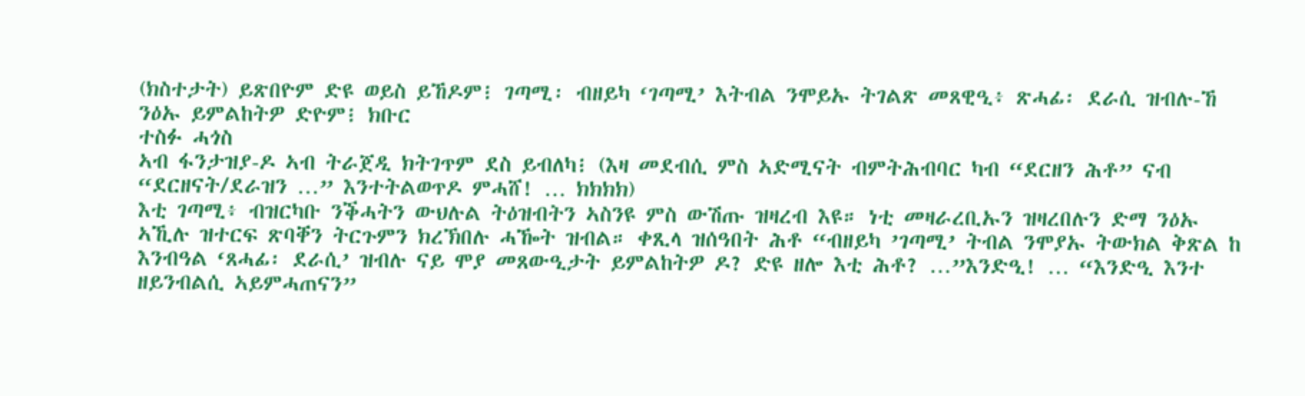(ክስተታት) ይጽበዮም ድዩ ወይስ ይኸዶም፧ ገጣሚ፡ ብዘይካ ‘ገጣሚ’ እትብል ንሞይኡ ትገልጽ መጸዊዒ፥ ጽሓፊ፡ ደራሲ ዝብሉ-ኸ ንዕኡ ይምልከትዎ ድዮም፧ ክቡር
ተስፉ ሓጎስ
ኣብ ፋንታዝያ-ዶ ኣብ ትራጀዲ ክትገጥም ደስ ይብለካ፧ (እዛ መደብሲ ምስ ኣድሚናት ብምትሕብባር ካብ “ደርዘን ሕቶ” ናብ “ደርዘናት/ደራዝን …” እንተትልወጥዶ ምሓሸ! … ክክክክ)
እቲ ገጣሚ፥ ብዝርካቡ ንቕሓትን ውህሉል ትዕዝብትን ኣስንዩ ምስ ውሽጡ ዝዛረብ እዩ። ነቲ መዛራረቢኡን ዝዛረበሉን ድማ ንዕኡ ኣኺሉ ዝተርፍ ጽባቐን ትርጉምን ክረኽበሉ ሓዀት ዝብል። ቀጺላ ዝሰዓበት ሕቶ “ብዘይካ ’ገጣሚ’ ትብል ንሞያኡ ትውክል ቅጽል ከ እንብዓል ‘ጸሓፊ፡ ደራሲ’ ዝብሉ ናይ ሞያ መጸውዒታት ይምልከትዎ ዶ? ድዩ ዘሎ እቲ ሕቶ? …”እንድዒ! … “እንድዒ እንተ ዘይንብልሲ ኣይምሓጠናን”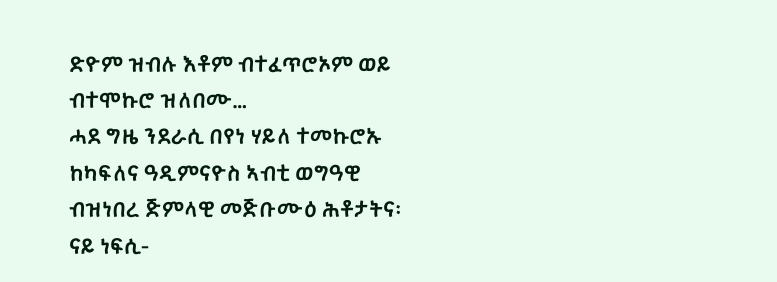ድዮም ዝብሉ እቶም ብተፈጥሮኦም ወይ ብተሞኩሮ ዝለበሙ…
ሓደ ግዜ ንደራሲ በየነ ሃይለ ተመኩሮኡ ከካፍለና ዓዲምናዮስ ኣብቲ ወግዓዊ ብዝነበረ ጅምላዊ መጅቡሙዕ ሕቶታትና፡ ናይ ነፍሲ-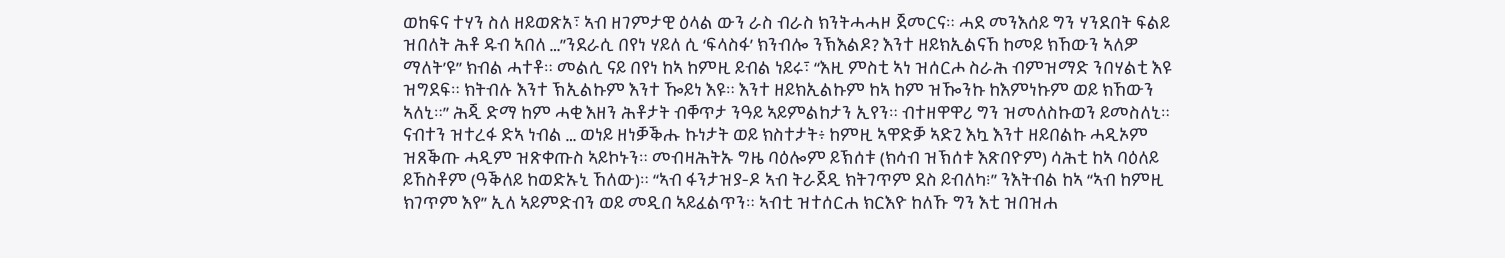ወከፍና ተሃን ስለ ዘይወጽአ፣ ኣብ ዘገምታዊ ዕላል ውን ራስ ብራስ ክንትሓሓዞ ጀመርና። ሓደ መንእሰይ ግን ሃንደበት ፍልይ ዝበለት ሕቶ ዱብ ኣበለ …”ንደራሲ በየነ ሃይለ ሲ ‘ፍላስፋ’ ክንብሎ ንኽእልዶ? እንተ ዘይክኢልናኸ ከመይ ክኸውን ኣለዎ ማለት’ዩ” ክብል ሓተቶ። መልሲ ናይ በየነ ከኣ ከምዚ ይብል ነይሩ፣ “እዚ ምስቲ ኣነ ዝሰርሖ ስራሕ ብምዝማድ ንበሃልቲ እዩ ዝግደፍ። ክትብሉ እንተ ኽኢልኩም እንተ ዀይነ እዩ። እንተ ዘይክኢልኩም ከኣ ከም ዝዀንኩ ከእምነኩም ወይ ክኸውን ኣለኒ።” ሕጂ ድማ ከም ሓቂ እዘን ሕቶታት ብቐጥታ ንዓይ ኣይምልከታን ኢየን። ብተዘዋዋሪ ግን ዝመለስኩወን ይመስለኒ።
ናብተን ዝተረፋ ድኣ ነብል … ወነይ ዘነቓቕሑ ኩነታት ወይ ክስተታት፥ ከምዚ ኣዋድቓ ኣድጊ እኳ እንተ ዘይበልኩ ሓዲኦም ዝጸቕጡ ሓዲም ዝጽቀጡስ ኣይኮኑን። መብዛሕትኡ ግዜ ባዕሎም ይኽሰቱ (ክሳብ ዝኽሰቱ እጽበዮም) ሳሕቲ ከኣ ባዕለይ ይኸስቶም (ዓቕለይ ከወድኡኒ ኸለው)። “ኣብ ፋንታዝያ-ዶ ኣብ ትራጀዲ ክትገጥም ደስ ይብለካ፧” ንእትብል ከኣ “ኣብ ከምዚ ክገጥም እየ” ኢለ ኣይምድብን ወይ መዲበ ኣይፈልጥን። ኣብቲ ዝተሰርሐ ክርእዮ ከለኹ ግን እቲ ዝበዝሐ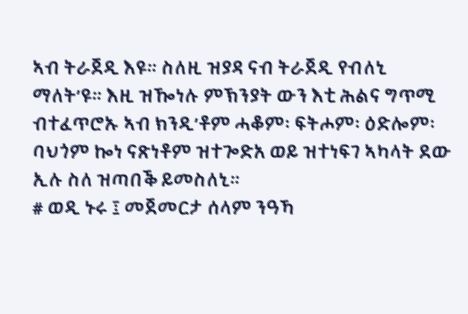ኣብ ትራጀዲ እዩ። ስለዚ ዝያዳ ናብ ትራጀዲ የብለኒ ማለት’ዩ። እዚ ዝዀነሉ ምኽንያት ውን እቲ ሕልና ግጥሚ ብተፈጥሮኡ ኣብ ክንዲ’ቶም ሓቆም፡ ፍትሖም፡ ዕድሎም፡ ባህጎም ኰነ ናጽነቶም ዝተጐድአ ወይ ዝተነፍገ ኣካላት ደው ኢሉ ስለ ዝጣበቕ ይመስለኒ።
# ወዲ ኑሩ ፤ መጀመርታ ሰላም ንዓኻ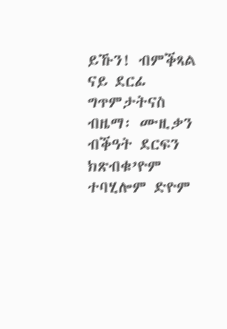ይኹን! ብምቕጻል ናይ ደርፊ ግጥምታትናስ ብዜማ፡ ሙዚቃን ብቕዓት ደርፍን ክጽብቁ’ዮም ተባሂሎም ድዮም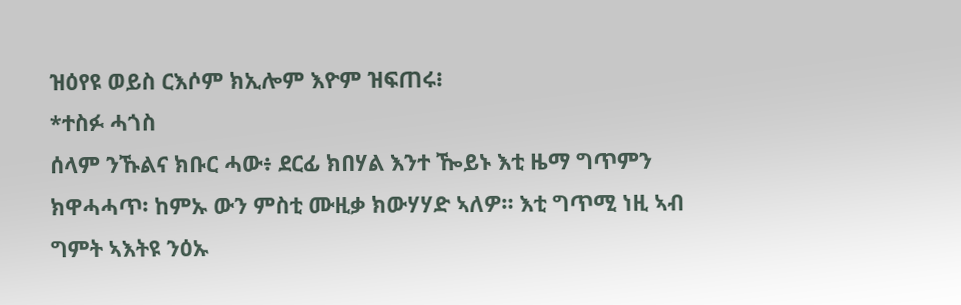ዝዕየዩ ወይስ ርእሶም ክኢሎም እዮም ዝፍጠሩ፧
*ተስፉ ሓጎስ
ሰላም ንኹልና ክቡር ሓው፥ ደርፊ ክበሃል እንተ ዀይኑ እቲ ዜማ ግጥምን ክዋሓሓጥ፡ ከምኡ ውን ምስቲ ሙዚቃ ክውሃሃድ ኣለዎ። እቲ ግጥሚ ነዚ ኣብ ግምት ኣእትዩ ንዕኡ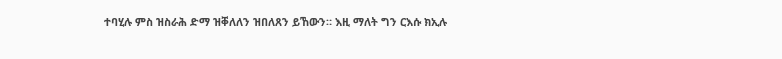ተባሂሉ ምስ ዝስራሕ ድማ ዝቐለለን ዝበለጸን ይኸውን። እዚ ማለት ግን ርእሱ ክኢሉ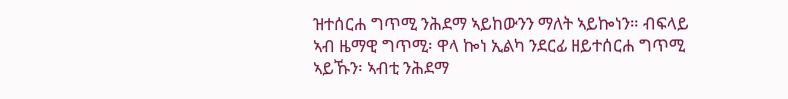ዝተሰርሐ ግጥሚ ንሕደማ ኣይከውንን ማለት ኣይኰነን። ብፍላይ ኣብ ዜማዊ ግጥሚ፡ ዋላ ኰነ ኢልካ ንደርፊ ዘይተሰርሐ ግጥሚ ኣይኹን፡ ኣብቲ ንሕደማ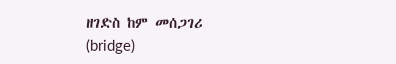ዘገድስ ከም መሰጋገሪ (bridge)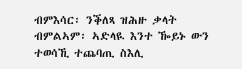ብምእሳር፡ ንቕለጻ ዝሕዙ ቃላት ብምልኣም፡ ኣድላዪ እንተ ዀይኑ ውን ተወሳኺ ተጨባጢ ስእሊ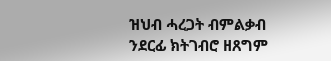ዝህብ ሓረጋት ብምልቃብ ንደርፊ ክትገብሮ ዘጸግም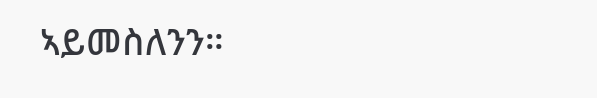ኣይመስለንን።